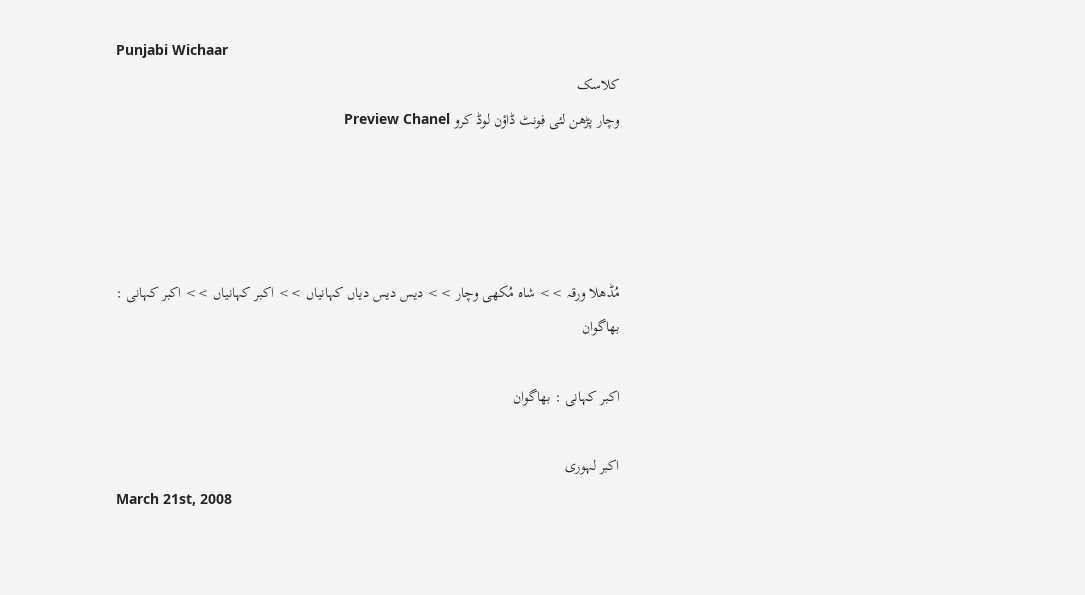Punjabi Wichaar
کلاسک
وچار پڑھن لئی فونٹ ڈاؤن لوڈ کرو Preview Chanel




مُڈھلا ورقہ >> شاہ مُکھی وچار >> دیس دیس دیاں کہانیاں >> اکبر کہانیاں >> اکبر کہانی : بھاگوان

اکبر کہانی : بھاگوان

اکبر لہوری
March 21st, 2008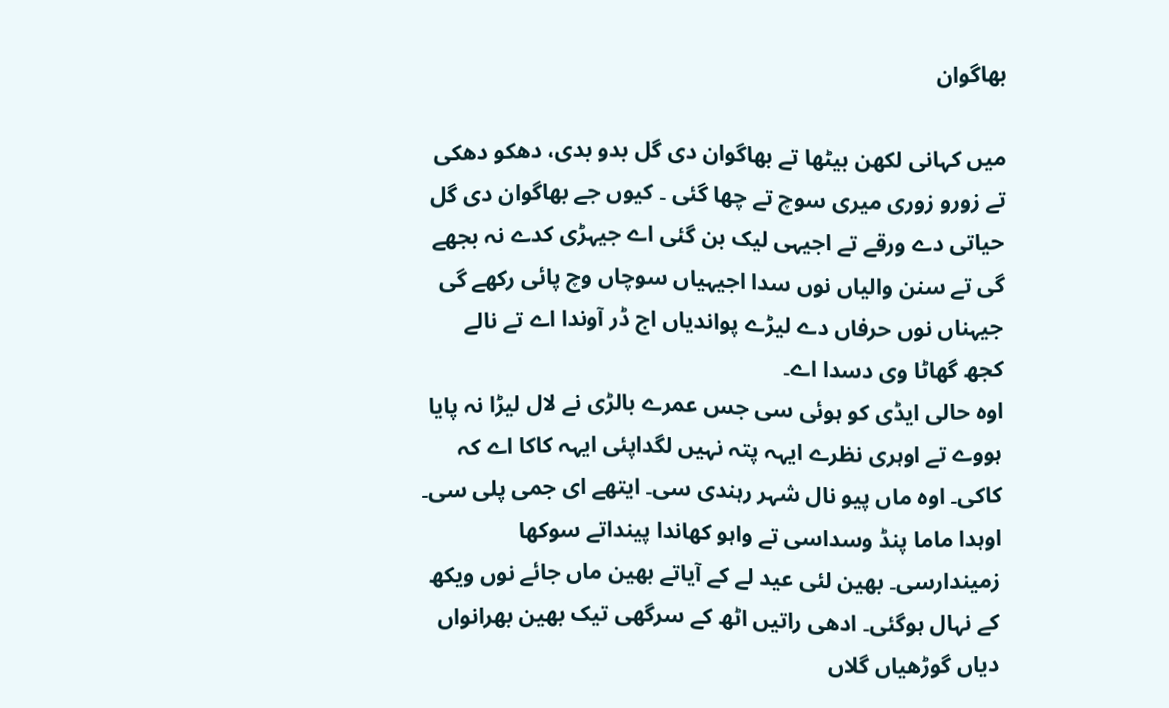بھاگوان

میں کہانی لکھن بیٹھا تے بھاگوان دی گل بدو بدی، دھکو دھکی تے زورو زوری میری سوچ تے چھا گئی ۔ کیوں جے بھاگوان دی گل حیاتی دے ورقے تے اجیہی لیک بن گئی اے جیہڑی کدے نہ بجھے گی تے سنن والیاں نوں سدا اجیہیاں سوچاں وچ پائی رکھے گی جیہناں نوں حرفاں دے لیڑے پواندیاں اج ڈر آوندا اے تے نالے کجھ گھاٹا وی دسدا اے۔
اوہ حالی ایڈی کو ہوئی سی جس عمرے بالڑی نے لال لیڑا نہ پایا ہووے تے اوہری نظرے ایہہ پتہ نہیں لگداپئی ایہہ کاکا اے کہ کاکی۔ اوہ ماں پیو نال شہر رہندی سی۔ ایتھے ای جمی پلی سی۔ اوہدا ماما پنڈ وسداسی تے واہو کھاندا پینداتے سوکھا زمیندارسی۔ بھین لئی عید لے کے آیاتے بھین ماں جائے نوں ویکھ کے نہال ہوگئی۔ ادھی راتیں اٹھ کے سرگھی تیک بھین بھرانواں دیاں گوڑھیاں گلاں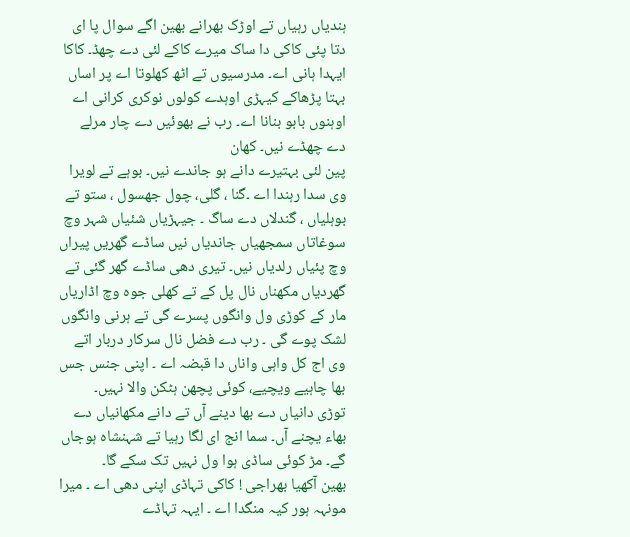ہندیاں رہیاں تے اوڑک بھرانے بھین اگے سوال پا ای دتا پئی کاکی دا ساک میرے کاکے لئی دے چھڈ۔ کاکا ایہدا ہانی اے۔ مدرسیوں تے اٹھ کھلوتا اے پر اساں بہتا پڑھاکے کیہڑی اوہدے کولوں نوکری کرانی اے اوہنوں بابو بنانا اے۔ رب نے بھوئیں دے چار مرلے دے چھڈے نیں۔ کھان
پین لئی بہتیرے دانے ہو جاندے نیں۔ بوہے تے لویرا وی سدا رہندا اے ۔گنا ، گلی، چول جھسول ، ستو تے بوہلیاں ، گندلاں دے ساگ ۔ جیہڑیاں شئیاں شہر وچ سوغاتاں سمجھیاں جاندیاں نیں ساڈے گھریں پیراں وچ پئیاں رلدیاں نیں۔ تیری دھی ساڈے گھر گئی تے گھردیاں مکھناں نال پل کے تے کھلی جوہ وچ اڈاریاں مار کے کوڑی ول وانگوں پسرے گی تے ہرنی وانگوں لشک پوے گی ۔ رب دے فضل نال سرکار دربار اتے وی اج کل واہی واناں دا قبضہ اے ۔ اپنی جنس جس بھا چاہیے ویچیے، کوئی پچھن ہٹکن والا نہیں۔
توڑی دانیاں دے بھا دینے آں تے دانے مکھانیاں دے بھاء یچنے آں۔ سما انج ای لگا رہیا تے شہنشاہ ہوجاں گے۔ مڑ کوئی ساڈی ہوا ول نہیں تک سکے گا۔
بھین آکھیا بھراجی ! کاکی تہاڈی اپنی دھی اے ۔ میرا مونہہ ہور کیہ منگدا اے ۔ ایہہ تہاڈے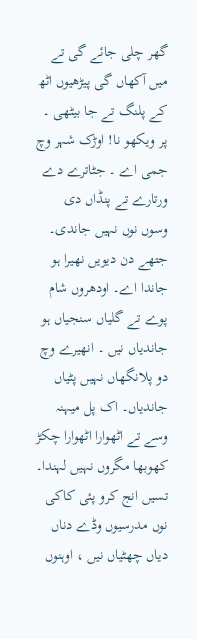گھر چلی جائے گی تے میں آکھاں گی پیڑھیوں اٹھ کے پلنگ تے جا بیٹھی ۔ پر ویکھو نا! اوڑک شہر وچ جمی اے ۔ جٹاترے دے ورتارے تے پنڈاں دی وسوں نوں نہیں جاندی۔ جتھے دن دیویں نھیرا ہو جاندا اے۔ اودھروں شام پوے تے گلیاں سنجیاں ہو جاندیاں نیں ۔ انھیرے وچ دو پلانگھاں نہیں پٹیاں جاندیاں۔ اک پل میہنہ وسے تے اٹھوارا اٹھوارا چکڑ کھوبھا مگروں نہیں لہندا۔ تسیں انج کرو پئی کاکی نوں مدرسیوں وڈے دناں دیاں چھٹیاں نیں ، اوہنوں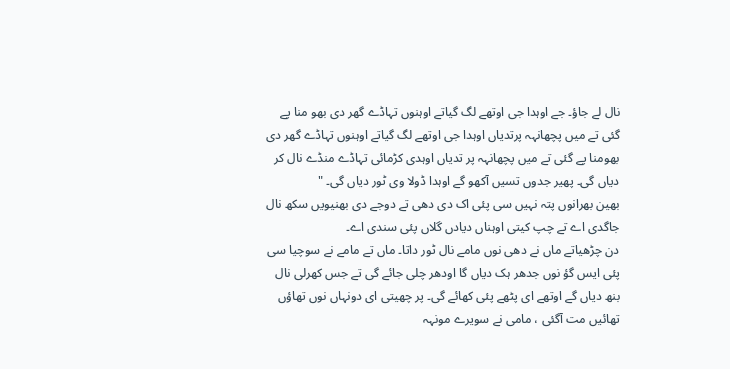نال لے جاؤ۔ جے اوہدا جی اوتھے لگ گیاتے اوہنوں تہاڈے گھر دی بھو منا پے گئی تے میں پچھانہہ پرتدیاں اوہدا جی اوتھے لگ گیاتے اوہنوں تہاڈے گھر دی بھومنا پے گئی تے میں پچھانہہ پر تدیاں اوہدی کڑمائی تہاڈے منڈے نال کر دیاں گی۔ پھیر جدوں تسیں آکھو گے اوہدا ڈولا وی ٹور دیاں گی۔ "
بھین بھرانوں پتہ نہیں سی پئی اک دی دھی تے دوجے دی بھنیویں سکھ نال جاگدی اے تے چپ کیتی اوہناں دیادں گلاں پئی سندی اے۔
دن چڑھیاتے ماں نے دھی نوں مامے نال ٹور داتا۔ ماں تے مامے نے سوچیا سی پئی ایس گؤ نوں جدھر ہک دیاں گا اودھر چلی جائے گی تے جس کھرلی نال بنھ دیاں گے اوتھے ای پٹھے پئی کھائے گی۔ پر چھیتی ای دونہاں نوں تھاؤں تھائیں مت آگئی ، مامی نے سویرے مونہہ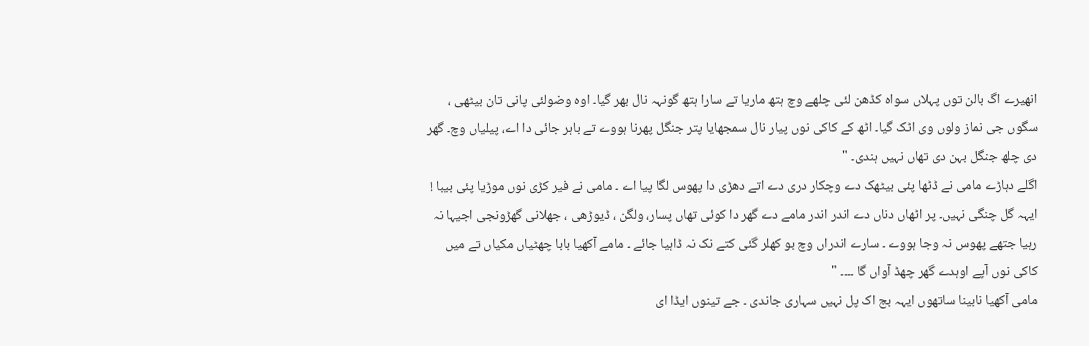انھیرے اگ بالن توں پہلاں سواہ کڈھن لئی چلھے وچ ہتھ ماریا تے سارا ہتھ گونہہ نال بھر گیا۔ اوہ وضولئی پانی تان بیٹھی ، سگوں جی نماز ولوں وی اٹک گیا۔ اٹھ کے کاکی نوں پیار نال سمجھایا پتر جنگل پھرنا ہووے تے باہر جائی دا اے، پیلیاں وچ۔ گھر دی چلھ جنگل بہن دی تھاں نہیں ہندی۔ "
اگلے دہاڑے مامی نے ڈٹھا پئی بیٹھک دے وچکار دری دے اتے دھڑی دا پھوس لگا پیا اے ۔ مامی نے فیر کڑی نوں موڑیا پئی بیبا ! ایہہ گل چنگی نہیں۔ پر اٹھاں دناں دے اندر اندر مامے دے گھر دا کوئی تھاں پسار، ولگن ، ڈیوڑھی ، جھلانی گھڑونجی اجیہا نہ رہیا جتھے پھوس نہ وجا ہووے ۔ سارے اندراں وچ بو کھلر گئی کتے نک نہ ڈاہیا جائے ۔ مامے آکھیا بابا چھٹیاں مکیاں تے میں کاکی نوں آپے اوہدے گھر چھڈ آواں گا ۔۔۔۔ "
مامی آکھیا نابینا ساتھوں ایہہ بج اک پل نہیں سہاری جاندی ۔ جے تینوں ایڈا ای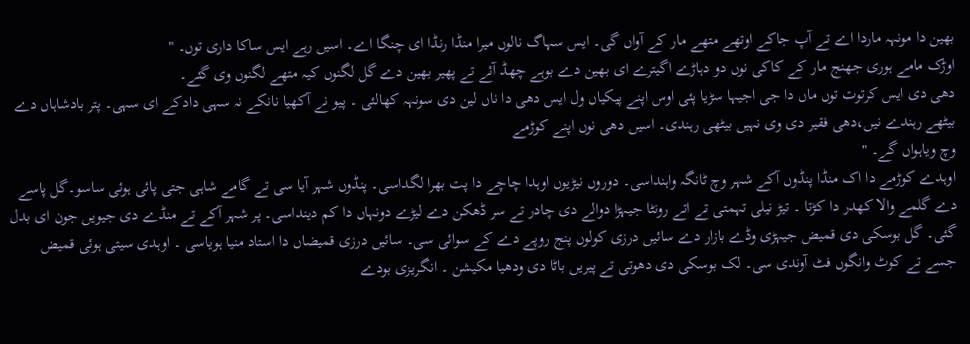بھین دا مونہہ ماردا اے تے آپ جاکے اوتھے متھے مار کے آواں گی۔ ایس سہاگ نالوں میرا منڈا رنڈا ای چنگا اے۔ اسیں رہے ایس ساکا داری توں۔ "
اوڑک مامے ہوری جھنج مار کے کاکی نوں دو دہاڑے اگیترے ای بھین دے بوہے چھڈ آئے تے پھیر بھین دے گل لگنوں کیہ متھے لگنوں وی گئے۔
دھی دی ایس کرتوت توں ماں دا جی اجیہا سڑیا پئی اوس اپنے پیکیاں ول ایس دھی دا ناں لین دی سونہہ کھالئی ۔ پیو نے آکھیا نانکے نہ سہی دادکے ای سہی۔ پتر بادشاہاں دے بیٹھے رہندے نیں،دھی فقیر دی وی نہیں بیٹھی رہندی۔ اسیں دھی نوں اپنے کوڑمے
وچ ویاہواں گے۔ "
اوہدے کوڑمے دا اک منڈا پنڈوں آکے شہر وچ ٹانگہ واہنداسی۔ دوروں نیڑیوں اوہدا چاچے دا پت بھرا لگداسی۔ پنڈوں شہر آیا سی تے گامے شاہی جتی پائی ہوئی ساسو۔گل پاسے دے گلمے والا کھدر دا کڑتا ۔ تیڑ نیلی تہمتی تے اتے رونٹا جیہڑا دوالے دی چادر تے سر ڈھکن دے لیڑے دونہاں دا کم دینداسی۔ پر شہر آکے تے منڈے دی جیویں جون ای بدل گئی۔ گل بوسکی دی قمیض جیہڑی وڈے بازار دے سائیں درزی کولوں پنج روپے دے کے سوائی سی۔ سائیں درزی قمیضاں دا استاد منیا ہویاسی ۔ اوہدی سیتی ہوئی قمیض جسے تے کوٹ وانگوں فٹ آوندی سی۔ لک بوسکی دی دھوتی تے پیریں باٹا دی ودھیا مکیشن ۔ انگریزی بودے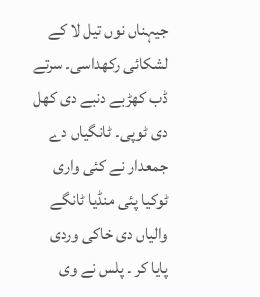جیہناں نوں تیل لا کے لشکائی رکھداسی۔ سرتے ڈب کھڑبے دنبے دی کھل دی ٹوپی۔ ٹانگیاں دے جمعدار نے کئی واری ٹوکیا پئی منڈیا ٹانگے والیاں دی خاکی وردی پایا کر ۔ پلس نے وی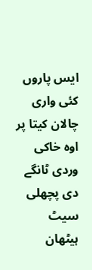ایس پاروں کئی واری چالان کیتا پر اوہ خاکی وردی ٹانگے دی پچھلی سیٹ ہیٹھان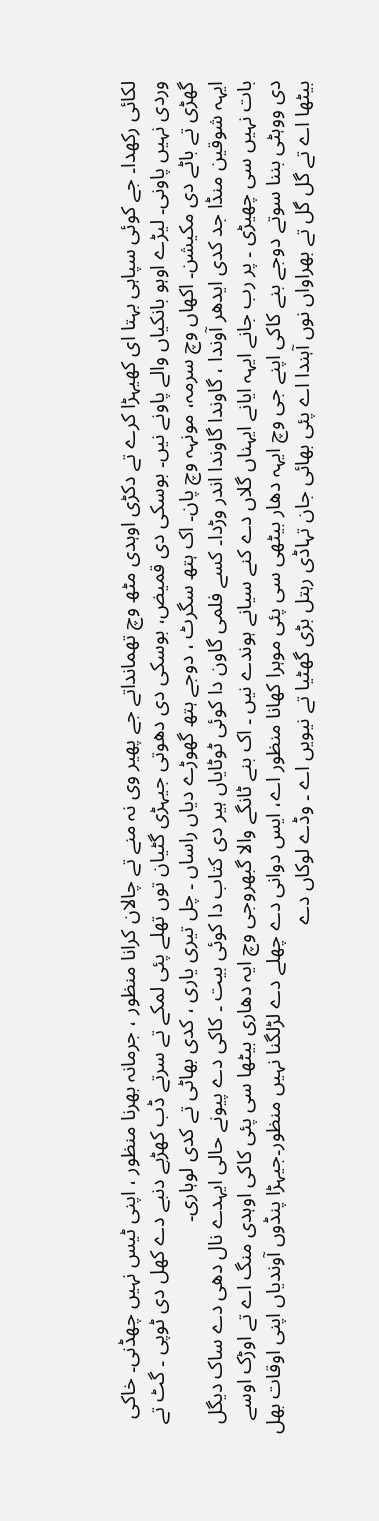لکائی رکھدا۔ جے کوئی سپاہی بہتا ای کھیہڑا کرے تے دکڑی اوہدی مٹھ وچ تھمانداتے جے پھیر وی نہ منے تے چالان کرانا منظور ، جرمانہ بھرنا منظور ، اپنی ٹیس نہیں چھڈنی۔ خاکی وردی نہیں پاونی۔ لیڑے اوہو بانکیاں والے پاونے نیں۔ بوسکی دی قمیض، بوسکی دی دھوتی جیہڑی گٹیان توں تھلے پئی لمکے تے سرتے ڈب کھڑبے دنبے دے کھل دی ٹوپی ۔ گٹ تے گھڑی تے باٹے دی مکیشن۔ اکھاں وچ سرمہ، مونہہ وچ پان۔ اک ہتھ سگرٹ ، دوجے ہتھ گھوڑے دیاں راساں ۔ چل تیری یاری ، کدی بھاٹی تے کدی لوہاری۔
ایہہ شوقین منڈا جد کدی ایدھر آوندا ، گاوندا گاوندا اندر وڑدا۔ کسے فلمی گاون دا کوئی ٹوٹایاں ہیر دی کتاب دا کوئی بیت ۔ کاکی دے پیونے حالی ایہدے نال دھی دے ساک دیگل بات نہیں سی چھیڑی ۔ پر رب جانے ایہہ ایانے ایہناں گلاں دے کنے سیانے ہوندے نیں ۔ اک بنے ٹانگے والا گبھروجی وچ ایہ دھاری بیٹھا سی پئی کاکی اوہدی منگ اے تے اوڑک اوسے دی ووہٹی بننا سوتے دوجے بنے کاکی اپنے جی وچ ایہہ دھار بیٹھی سی پئی موہرا کھانا منظور اے، ایس دوانی دے چھلے دے لڑلگنا نہیں منظور۔جیہڑا پنڈوں آوندیاں اپنی اوقات بھل بیٹھا اے تے گل گل تے بھراواں نوں آہندا اے پئی بھائی جان تہاڈی رہتل بڑی گھٹیا تے نیویں اے ۔ وڈے لوکاں دے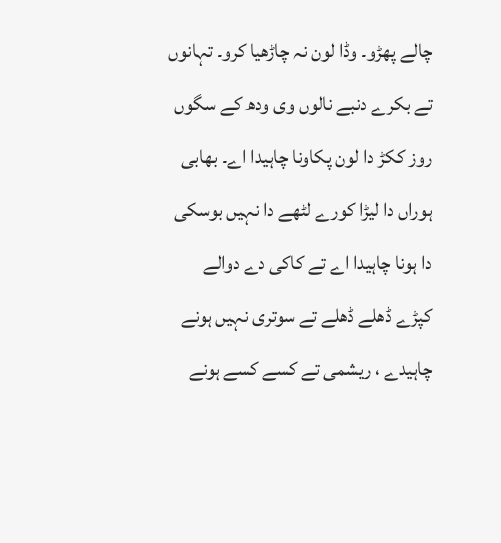چالے پھڑو۔ وڈا لون نہ چاڑھیا کرو۔ تہانوں تے بکرے دنبے نالوں وی ودھ کے سگوں روز ککڑ دا لون پکاونا چاہیدا اے۔ بھابی ہوراں دا لیڑا کورے لٹھے دا نہیں بوسکی دا ہونا چاہیدا اے تے کاکی دے دوالے کپڑے ڈھلے ڈھلے تے سوتری نہیں ہونے چاہیدے ، ریشمی تے کسے کسے ہونے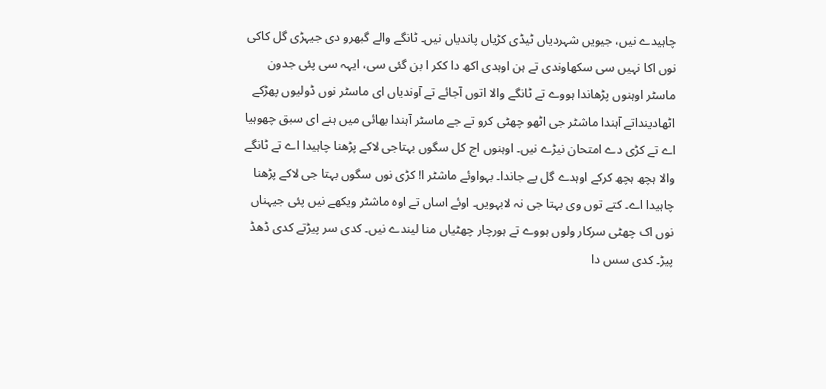چاہیدے نیں، جیویں شہردیاں ٹیڈی کڑیاں پاندیاں نیں۔ ٹانگے والے گبھرو دی جیہڑی گل کاکی نوں اکا نہیں سی سکھاوندی تے ہن اوہدی اکھ دا ککر ا بن گئی سی، ایہہ سی پئی جدون ماسٹر اوہنوں پڑھاندا ہووے تے ٹانگے والا اتوں آجائے تے آوندیاں ای ماسٹر نوں ڈولیوں پھڑکے اٹھادینداتے آہندا ماشٹر جی اٹھو چھٹی کرو تے جے ماسٹر آہندا بھائی میں ہنے ای سبق چھوہیا اے تے کڑی دے امتحان نیڑے نیں۔ اوہنوں اج کل سگوں بہتاجی لاکے پڑھنا چاہیدا اے تے ٹانگے والا ہچھ ہچھ کرکے اوہدے گل پے جاندا۔ بہواوئے ماشٹر ا! کڑی نوں سگوں بہتا جی لاکے پڑھنا چاہیدا اے۔ کتے توں وی بہتا جی نہ لابہویں۔ اوئے اساں تے اوہ ماشٹر ویکھے نیں پئی جیہناں نوں اک چھٹی سرکار ولوں ہووے تے ہورچار چھٹیاں منا لیندے نیں۔ کدی سر پیڑتے کدی ڈھڈ پیڑ۔ کدی سس دا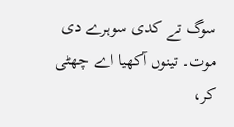سوگ تے کدی سوہرے دی موت۔ تینوں آکھیا اے چھٹی کر،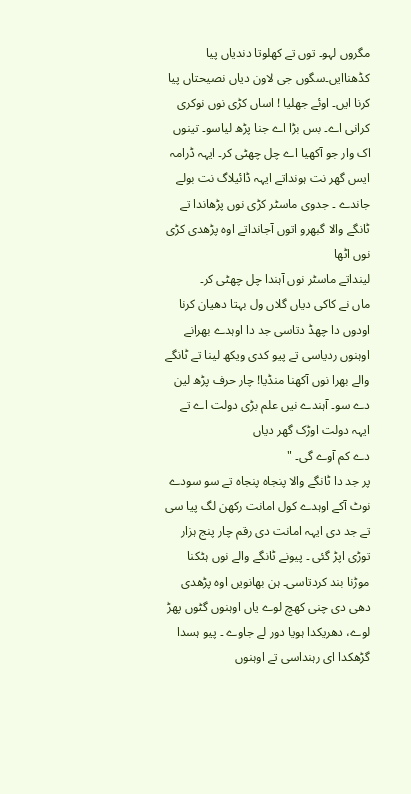مگروں لہو۔ توں تے کھلوتا دندیاں پیا کڈھناایں۔سگوں جی لاون دیاں نصیحتاں پیا کرنا ایں۔ اوئے جھلیا ! اساں کڑی نوں نوکری کرانی اے۔ بس بڑا اے جنا پڑھ لیاسو۔ تینوں اک وار جو آکھیا اے چل چھٹی کر۔ ایہہ ڈرامہ ایس گھر نت ہونداتے ایہہ ڈائیلاگ نت بولے جاندے ۔ جدوی ماسٹر کڑی نوں پڑھاندا تے ٹانگے والا گبھرو اتوں آجانداتے اوہ پڑھدی کڑی نوں اٹھا
لینداتے ماسٹر نوں آہندا چل چھٹی کر۔
ماں نے کاکی دیاں گلاں ول بہتا دھیان کرنا اودوں دا چھڈ دتاسی جد دا اوہدے بھرانے اوہنوں ردیاسی تے پیو کدی ویکھ لینا تے ٹانگے والے بھرا نوں آکھنا منڈیا! چار حرف پڑھ لین دے سو۔ آہندے نیں علم بڑی دولت اے تے ایہہ دولت اوڑک گھر دیاں
دے کم آوے گی۔ "
پر جد دا ٹانگے والا پنجاہ پنجاہ تے سو سودے نوٹ آکے اوہدے کول امانت رکھن لگ پیا سی تے جد دی ایہہ امانت دی رقم چار پنج ہزار توڑی اپڑ گئی ۔ پیونے ٹانگے والے نوں ہٹکنا موڑنا بند کردتاسی۔ ہن بھانویں اوہ پڑھدی دھی دی چنی کھچ لوے یاں اوہنوں گٹوں پھڑ لوے، دھریکدا ہویا دور لے جاوے ۔ پیو ہسدا گڑھکدا ای رہنداسی تے اوہنوں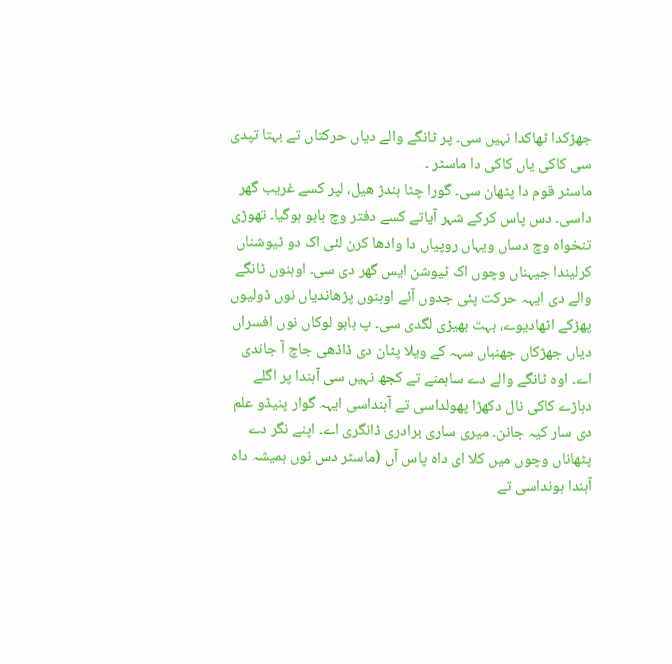جھڑکدا ٹھاکدا نہیں سی۔ پر ٹانگے والے دیاں حرکتاں تے بہتا تپدی سی کاکی یاں کاکی دا ماسٹر ۔
ماسٹر قوم دا پٹھان سی۔ گورا چٹا ہندڑ ھیل، لپر کسے غریب گھر داسی۔ دس پاس کرکے شہر آیاتے کسے دفتر وچ بابو ہوگیا۔ تھوڑی تنخواہ وچ دساں ویہاں روپیاں دا وادھا کرن لئی اک دو ٹیوشناں کرلیندا جیہناں وچوں اک ٹیوشن ایس گھر دی سی۔ اوہنوں ٹانگے والے دی ایہہ حرکت پئی جدوں آئے اوہنوں پڑھاندیاں نوں ڈولیوں پھڑکے اٹھادیوے، بہت بھیڑی لگدی سی۔ پ بابو لوکاں نوں افسراں دیاں جھڑکاں جھنباں سہہ کے ویلا پٹان دی ڈاڈھی جاچ آ جاندی اے۔ اوہ ٹانگے والے دے ساہمنے تے کجھ نہیں سی آہندا پر اگلے دہاڑے کاکی نال دکھڑا پھولداسی تے آہنداسی ایہہ گوار پنیڈو علم دی سار کیہ جانن۔ میری ساری برادری ڈانگری اے۔ اپنے نگر دے پٹھاناں وچوں میں کلا ای داہ پاس آں (ماسٹر دس نوں ہمیشہ داہ آہندا ہونداسی تے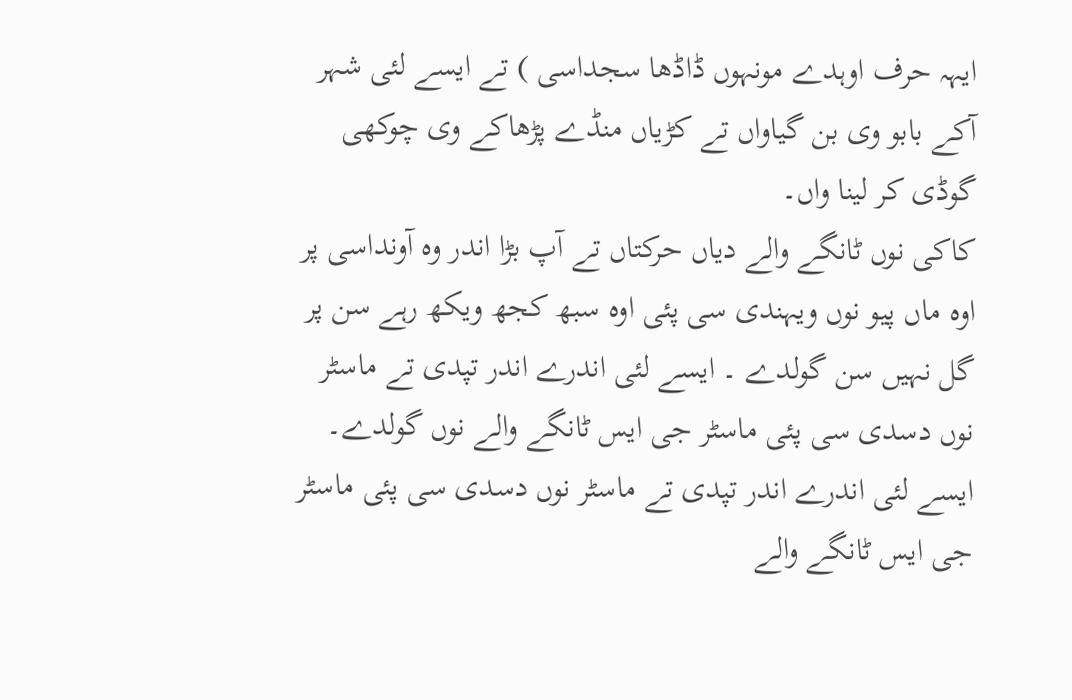ایہہ حرف اوہدے مونہوں ڈاڈھا سجداسی ) تے ایسے لئی شہر آکے بابو وی بن گیاواں تے کڑیاں منڈے پڑھاکے وی چوکھی گوڈی کر لینا واں۔
کاکی نوں ٹانگے والے دیاں حرکتاں تے آپ بڑا اندر وہ آونداسی پر اوہ ماں پیو نوں ویہندی سی پئی اوہ سبھ کجھ ویکھ رہے سن پر گل نہیں سن گولدے ۔ ایسے لئی اندرے اندر تپدی تے ماسٹر نوں دسدی سی پئی ماسٹر جی ایس ٹانگے والے نوں گولدے۔ ایسے لئی اندرے اندر تپدی تے ماسٹر نوں دسدی سی پئی ماسٹر جی ایس ٹانگے والے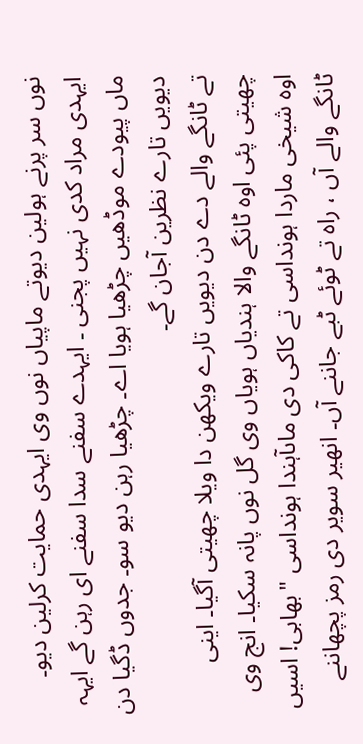نوں سر پرنے ہولین دیوتے ماپیاں نوں وی ایہدی حمایت کرلین دیو۔ ایہدی مراد کدی نہیں پجنی ۔ ایہدے سفنے سدا سفنے ای رہن گے ایہہ ماں پیودے موڈھیں چڑھیا ہویا اے۔ چڑھیا رہن دیو سو۔ جدوں ڈگیا دن دیویں تارے نظرین آجان گے۔
تے ٹانگے والے دے دن دیویں تارے ویکھن دا ویلا چھیتی آگیا۔ اینی چھیتی پئی اوہ ٹانگے والا ہندیاں ہویاں وی گل نوں پانہ سکیا۔ انج وی اوہ شیخی ماردا ہونداسی تے کاکی دی ماںآہندا ہونداسی "بھابی! اسیں ٹانگے والے آں ، راہ تے ٹوئے ٹبے جاننے آں۔ انھیر سویر دی رمز پچھاننے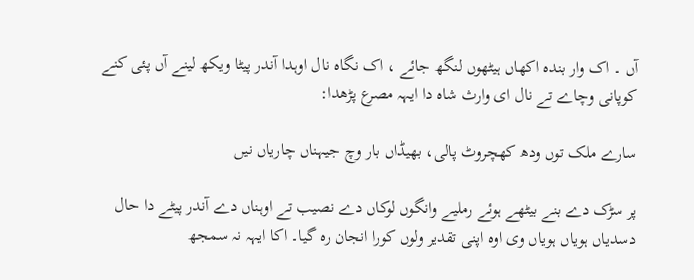آں ۔ اک وار بندہ اکھاں ہیٹھوں لنگھ جائے ، اک نگاہ نال اوہدا آندر پیٹا ویکھ لینے آں پئی کنے کوپانی وچاے تے نال ای وارث شاہ دا ایہہ مصرع پڑھدا:

سارے ملک توں ودھ کھچروٹ پالی، بھیڈاں بار وچ جیہناں چاریاں نیں

پر سڑک دے بنے بیٹھے ہوئے رملیے وانگوں لوکاں دے نصیب تے اوہناں دے آندر پیٹے دا حال دسدیاں ہویاں ہویاں وی اوہ اپنی تقدیر ولوں کورا انجان رہ گیا۔ اکا ایہہ نہ سمجھ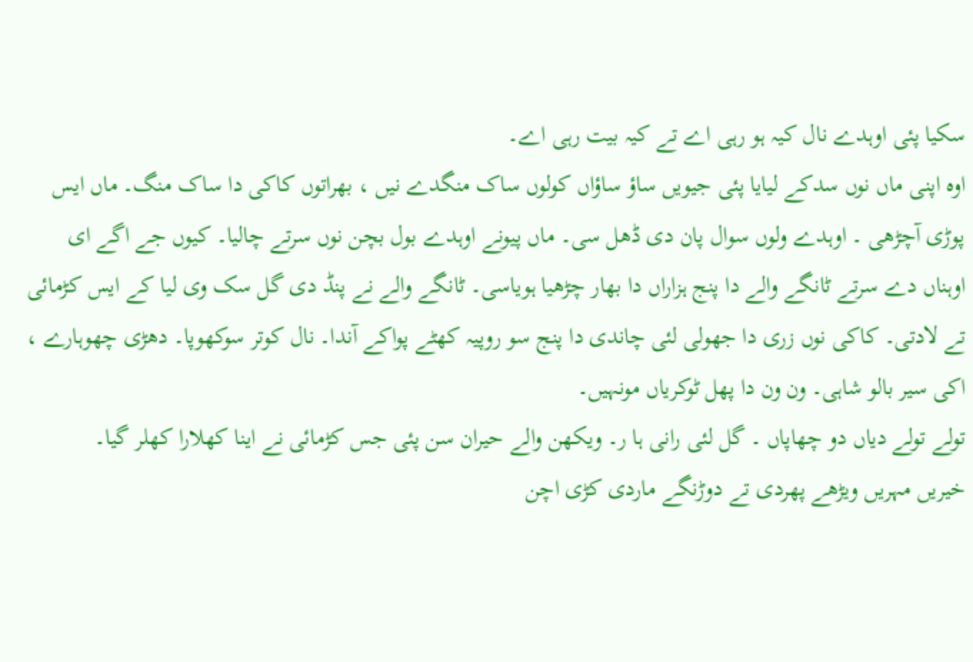سکیا پئی اوہدے نال کیہ ہو رہی اے تے کیہ بیت رہی اے۔
اوہ اپنی ماں نوں سدکے لیایا پئی جیویں ساؤ ساؤاں کولوں ساک منگدے نیں ، بھراتوں کاکی دا ساک منگ۔ ماں ایس پوڑی آچڑھی ۔ اوہدے ولوں سوال پان دی ڈھل سی۔ ماں پیونے اوہدے بول بچن نوں سرتے چالیا۔ کیوں جے اگے ای اوہناں دے سرتے ٹانگے والے دا پنج ہزاراں دا بھار چڑھیا ہویاسی۔ ٹانگے والے نے پنڈ دی گل سک وی لیا کے ایس کڑمائی تے لادتی۔ کاکی نوں زری دا جھولی لئی چاندی دا پنج سو روپیہ کھٹے پواکے آندا۔ نال کوتر سوکھوپا۔ دھڑی چھوہارے ، اکی سیر بالو شاہی۔ ون ون دا پھل ٹوکریاں مونہیں۔
تولے تولے دیاں دو چھاپاں ۔ گل لئی رانی ہا ر۔ ویکھن والے حیران سن پئی جس کڑمائی نے اینا کھلارا کھلر گیا۔
خیریں مہریں ویڑھے پھردی تے دوڑنگے ماردی کڑی اچن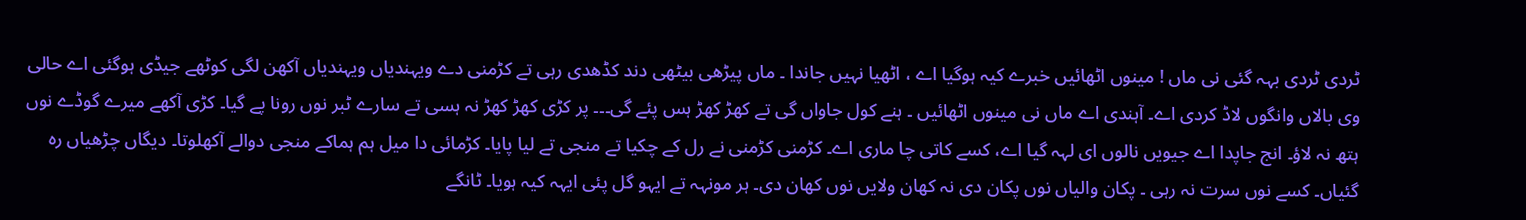ٹردی ٹردی بہہ گئی نی ماں ! مینوں اٹھائیں خبرے کیہ ہوگیا اے ، اٹھیا نہیں جاندا ۔ ماں پیڑھی بیٹھی دند کڈھدی رہی تے کڑمنی دے ویہندیاں ویہندیاں آکھن لگی کوٹھے جیڈی ہوگئی اے حالی وی بالاں وانگوں لاڈ کردی اے۔ آہندی اے ماں نی مینوں اٹھائیں ۔ ہنے کول جاواں گی تے کھڑ کھڑ ہس پئے گی۔۔۔ پر کڑی کھڑ کھڑ نہ ہسی تے سارے ٹبر نوں رونا پے گیا۔ کڑی آکھے میرے گوڈے نوں ہتھ نہ لاؤ۔ انج جاپدا اے جیویں نالوں ای لہہ گیا اے، کسے کاتی چا ماری اے۔ کڑمنی کڑمنی نے رل کے چکیا تے منجی تے لیا پایا۔ کڑمائی دا میل ہم ہماکے منجی دوالے آکھلوتا۔ دیگاں چڑھیاں رہ گئیاں۔ کسے نوں سرت نہ رہی ۔ پکان والیاں نوں پکان دی نہ کھان ولایں نوں کھان دی۔ ہر مونہہ تے ایہو گل پئی ایہہ کیہ ہویا۔ ٹانگے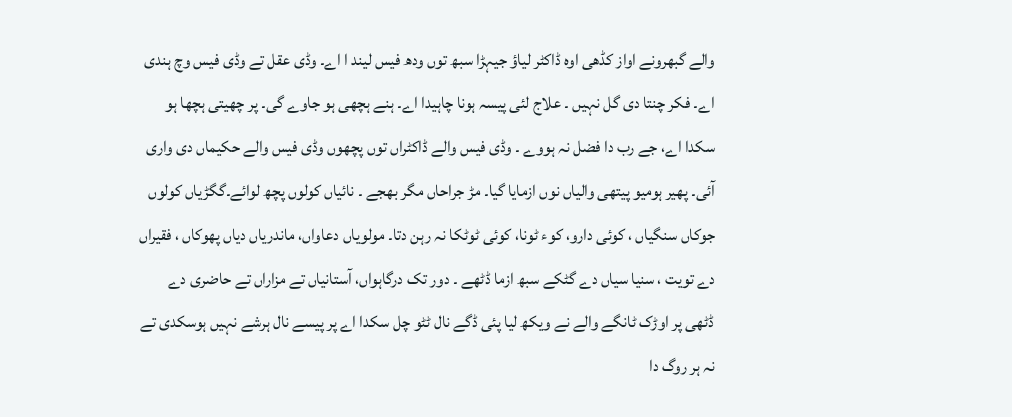والے گبھرونے اواز کڈھی اوہ ڈاکٹر لیاؤ جیہڑا سبھ توں ودھ فیس لیند ا اے۔ وڈی عقل تے وڈی فیس وچ ہندی اے۔ فکر چنتا دی گل نہیں ۔ علاج لئی پیسہ ہونا چاہیدا اے۔ ہنے ہچھی ہو جاوے گی۔ پر چھیتی ہچھا ہو سکدا اے، جے رب دا فضل نہ ہووے ۔ وڈی فیس والے ڈاکٹراں توں پچھوں وڈی فیس والے حکیماں دی واری آئی۔ پھیر ہومیو پیتھی والیاں نوں ازمایا گیا۔ مڑ جراحاں مگر بھجے ۔ نائیاں کولوں پچھ لوائے۔گگڑیاں کولوں جوکاں سنگیاں ، کوئی دارو، کوء ٹونا، کوئی ٹوٹکا نہ رہن دتا۔ مولویاں دعاواں، ماندریاں دیاں پھوکاں ، فقیراں دے تویت ، سنیا سیاں دے گٹکے سبھ ازما ڈٹھے ۔ دور تک درگاہواں، آستانیاں تے مزاراں تے حاضری دے ڈٹھی پر اوڑک ٹانگے والے نے ویکھ لیا پئی ڈگے نال ٹٹو چل سکدا اے پر پیسے نال ہرشے نہیں ہوسکدی تے نہ ہر روگ دا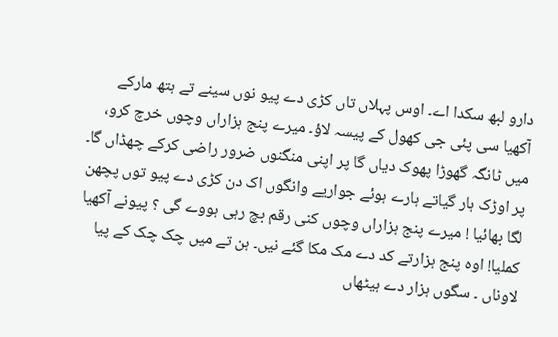دارو لبھ سکدا اے۔ اوس پہلاں تاں کڑی دے پیو نوں سینے تے ہتھ مارکے آکھیا سی پئی جی کھول کے پیسہ لاؤ۔ میرے پنج ہزاراں وچوں خرچ کرو، میں ٹانگہ گھوڑا پھوک دیاں گا پر اپنی منگنوں ضرور راضی کرکے چھڈاں گا۔ پر اوڑک ہار گیاتے ہارے ہوئے جواریے وانگوں اک دن کڑی دے پیو توں پچھن لگا بھائیا ! میرے پنج ہزاراں وچوں کنی رقم بچ رہی ہووے گی ؟ پیونے آکھیا کملیا! اوہ پنج ہزارتے کد دے مک مکا گئے نیں۔ ہن تے میں چک چک کے پیا لاوناں ۔ سگوں ہزار دے ہیٹھاں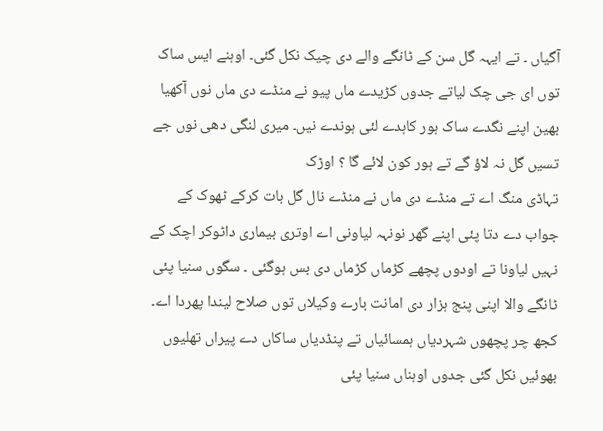آگیاں ۔ تے ایہہ گل سن کے ٹانگے والے دی چیک نکل گئی۔ اوہنے ایس ساک توں ای جی چک لیاتے جدوں کڑیدے ماں پیو نے منڈے دی ماں نوں آکھیا بھین اپنے نگدے ساک ہور کاہدے لئی ہوندے نیں۔ میری لنگی دھی نوں جے تسیں گل نہ لاؤ گے تے ہور کون لائے گا ؟ اوڑک
تہاڈی منگ اے تے منڈے دی ماں نے منڈے نال گل بات کرکے ٹھوک کے جواب دے دتا پئی اپنے گھر نونہہ لیاونی اے اوتری بیماری داٹوکر اچک کے نہیں لیاونا تے اودوں پچھے کڑماں کڑماں دی بس ہوگئی ۔ سگوں سنیا پئی ٹانگے والا اپنی پنج ہزار دی امانت بارے وکیلاں توں صلاح لیندا پھردا اے۔
کجھ چر پچھوں شہردیاں ہمسائیاں تے پنڈدیاں ساکاں دے پیراں تھلیوں بھوئیں نکل گئی جدوں اوہناں سنیا پئی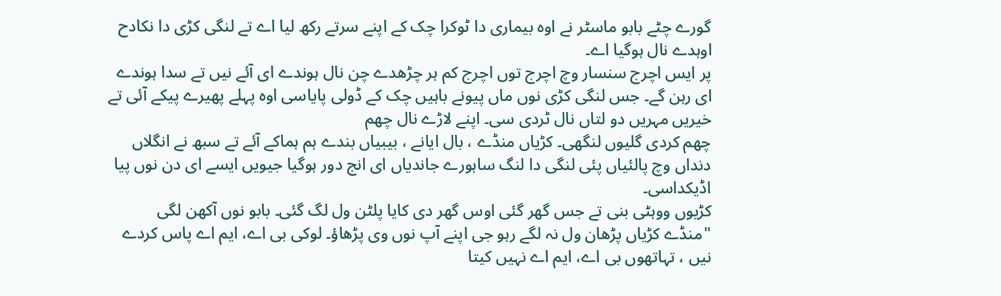گورے چٹے بابو ماسٹر نے اوہ بیماری دا ٹوکرا چک کے اپنے سرتے رکھ لیا اے تے لنگی کڑی دا نکادح اوہدے نال ہوگیا اے۔
پر ایس اچرج سنسار وچ اچرج توں اچرج کم ہر چڑھدے چن نال ہوندے ای آئے نیں تے سدا ہوندے ای رہن گے۔ جس لنگی کڑی نوں ماں پیونے باہیں چک کے ڈولی پایاسی اوہ پہلے پھیرے پیکے آئی تے خیریں مہریں دو لتاں نال ٹردی سی۔ اپنے لاڑے نال چھم
چھم کردی گلیوں لنگھی۔ کڑیاں منڈے ، بال ایانے ، بیبیاں بندے ہم ہماکے آئے تے سبھ نے انگلاں دنداں وچ پالئیاں پئی لنگی دا لنگ ساہورے جاندیاں ای انج دور ہوگیا جیویں ایسے ای دن نوں پیا اڈیکداسی۔
کڑیوں ووہٹی بنی تے جس گھر گئی اوس گھر دی کایا پلٹن ول لگ گئی۔ بابو نوں آکھن لگی "منڈے کڑیاں پڑھان ول نہ لگے رہو جی اپنے آپ نوں وی پڑھاؤ۔ لوکی بی اے، ایم اے پاس کردے نیں ، تہاتھوں بی اے، ایم اے نہیں کیتا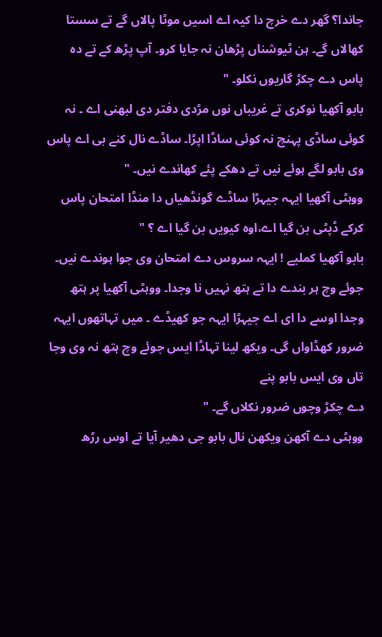جاندا؟ گھر دے خرچ دا کیہ اے اسیں موٹا پالاں گے تے سستا کھالاں گے۔ ہن ٹیوشناں پڑھان نہ جایا کرو۔ آپ پڑھ کے تے دہ پاس دے چکڑ گاریوں نکلو۔ "
بابو آکھیا نوکری تے غریباں نوں مڑدی دفتر دی لبھنی اے ۔ نہ کوئی ساڈی پہنچ نہ کوئی ساڈا اپڑا۔ ساڈے نال کنے بی اے پاس وی بابو لگے ہوئے نیں تے دھکے پئے کھاندے نیں۔ "
ووہٹی آکھیا ایہہ جیہڑا ساڈے گونڈھیاں دا منڈا امتحان پاس کرکے ڈپٹی بن گیا اے،اوہ کیویں بن گیا اے ؟ "
بابو آکھیا کملیے ! ایہہ سروس دے امتحان وی جوا ہوندے نیں۔ جوئے وچ ہر بندے دا تے ہتھ نہیں نا وجدا۔ ووہٹی آکھیا پر ہتھ وجدا اوسے دا ای اے جیہڑا ایہہ جو کھیڈے ۔ میں تہاتھوں ایہہ ضرور کھڈاواں گی۔ ویکھ لینا تہاڈا ایس جوئے وچ ہتھ نہ وی وجا تاں وی ایس بابو پنے
دے چکڑ وچوں ضرور نکلاں گے۔ "
ووہٹی دے آکھن ویکھن نال بابو جی دھیر آیا تے اوس رڑھ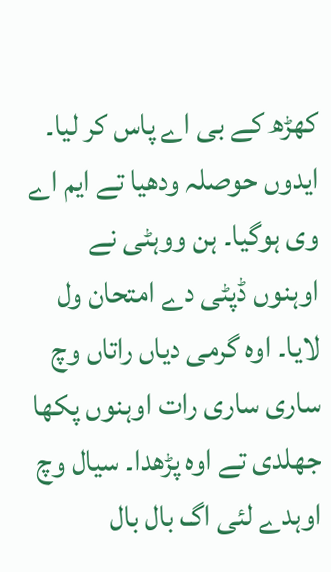کھڑھ کے بی اے پاس کر لیا۔ ایدوں حوصلہ ودھیا تے ایم اے وی ہوگیا۔ ہن ووہٹی نے اوہنوں ڈپٹی دے امتحان ول لایا۔ اوہ گرمی دیاں راتاں وچ ساری ساری رات اوہنوں پکھا جھلدی تے اوہ پڑھدا۔ سیال وچ اوہدے لئی اگ بال بال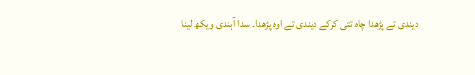دیندی تے پڑھدا چاہ تتی کرکے دیندی تے اوہ پڑھدا۔ سدا آہندی ویکھ لینا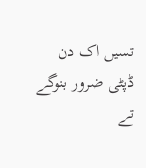تسیں اک دن ڈپٹی ضرور بنوگے تے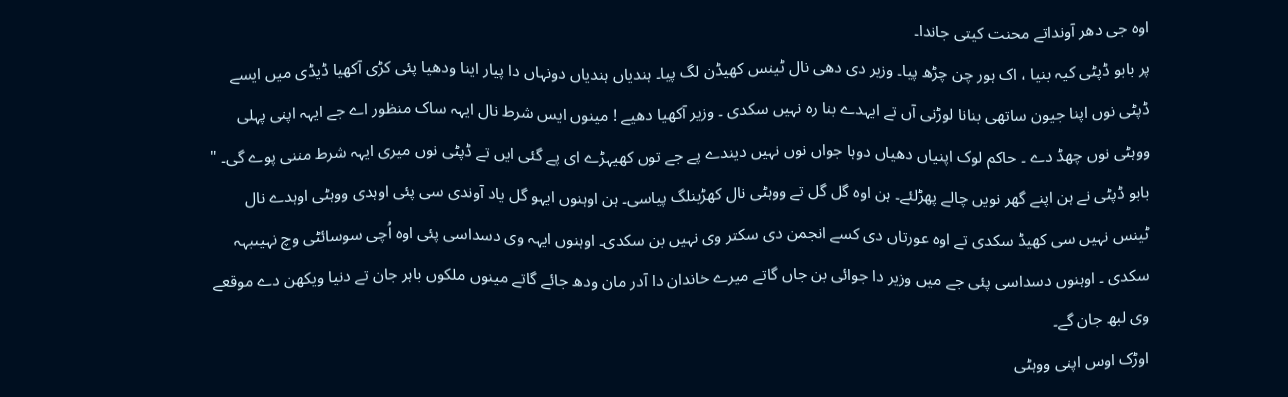اوہ جی دھر آونداتے محنت کیتی جاندا۔
پر بابو ڈپٹی کیہ بنیا ، اک ہور چن چڑھ پیا۔ وزیر دی دھی نال ٹینس کھیڈن لگ پیا۔ ہندیاں ہندیاں دونہاں دا پیار اینا ودھیا پئی کڑی آکھیا ڈیڈی میں ایسے ڈپٹی نوں اپنا جیون ساتھی بنانا لوڑنی آں تے ایہدے بنا رہ نہیں سکدی ۔ وزیر آکھیا دھیے ! مینوں ایس شرط نال ایہہ ساک منظور اے جے ایہہ اپنی پہلی ووہٹی نوں چھڈ دے ۔ حاکم لوک اپنیاں دھیاں دوہا جواں نوں نہیں دیندے پے جے توں کھیہڑے ای پے گئی ایں تے ڈپٹی نوں میری ایہہ شرط مننی پوے گی۔ "
بابو ڈپٹی نے ہن اپنے گھر نویں چالے پھڑلئے۔ ہن اوہ گل گل تے ووہٹی نال کھڑبنلگ پیاسی۔ ہن اوہنوں ایہو گل یاد آوندی سی پئی اوہدی ووہٹی اوہدے نال ٹینس نہیں سی کھیڈ سکدی تے اوہ عورتاں دی کسے انجمن دی سکتر وی نہیں بن سکدی۔ اوہنوں ایہہ وی دسداسی پئی اوہ اُچی سوسائٹی وچ نہیںبہہ سکدی ۔ اوہنوں دسداسی پئی جے میں وزیر دا جوائی بن جاں گاتے میرے خاندان دا آدر مان ودھ جائے گاتے مینوں ملکوں باہر جان تے دنیا ویکھن دے موقعے وی لبھ جان گے۔
اوڑک اوس اپنی ووہٹی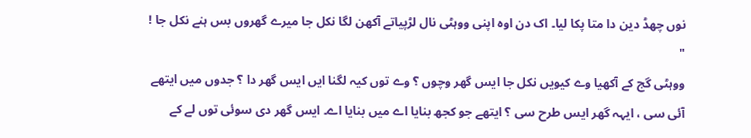نوں چھڈ دین دا متا پکا لیا۔ اک دن اوہ اپنی ووہٹی نال لڑپیاتے آکھن لگا نکل جا میرے گھروں بس ہنے نکل جا ! "
ووہٹی گج کے آکھیا وے کیویں نکل جا ایس گھر وچوں ؟ وے توں کیہ لگنا ایں ایس گھر دا ؟ جدوں میں ایتھے آئی سی ، ایہہ گھر ایس طرح سی ؟ ایتھے جو کجھ بنایا اے میں بنایا اے۔ ایس گھر دی سوئی توں لے کے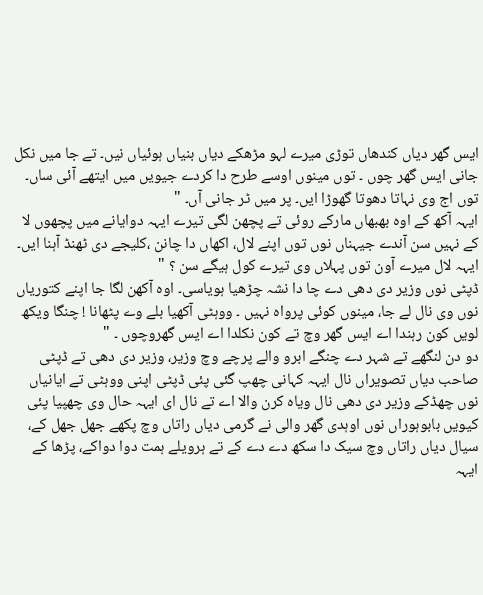ایس گھر دیاں کندھاں توڑی میرے لہو مڑھکے دیاں بنیاں ہوئیاں نیں۔ تے جا میں نکل جانی ایس گھر چوں ۔ توں مینوں اوسے طرح دا کردے جیویں میں ایتھے آئی ساں۔ توں اج وی نہاتا دھوتا گھوڑا ایں۔ پر میں ٹر جانی آں۔ "
ایہہ آکھ کے اوہ بھبھاں مارکے روئی تے پچھن لگی تیرے ایہہ دوایانے میں پچھوں لا کے نہیں سن آندے جیہناں نوں توں اپنے لال، اکھاں دا چانن ،کلیجے دی ٹھنڈ آہنا ایں۔ ایہہ لال میرے آون توں پہلاں وی تیرے کول ہیگے سن ؟ "
ڈپٹی نوں وزیر دی دھی دے چا دا نشہ چڑھیا ہویاسی۔ اوہ آکھن لگا جا اپنے کتوریاں نوں وی نال لے جا، مینوں کوئی پرواہ نہیں ۔ ووہٹی آکھیا بلے وے پٹھانا ! چنگا ویکھ لویں کون رہندا اے ایس گھر وچ تے کون نکلدا اے ایس گھروچوں ۔ "
دو دن لنگھے تے شہر دے چنگے ابرو والے پرچے وچ وزیر، وزیر دی دھی تے ڈپٹی صاحب دیاں تصویراں نال ایہہ کہانی چھپ گئی پئی ڈپٹی اپنی ووہٹی تے ایانیاں نوں چھڈکے وزیر دی دھی نال ویاہ کرن والا اے تے نال ای ایہہ حال وی چھپیا پئی کیویں بابوہوراں نوں اوہدی گھر والی نے گرمی دیاں راتاں وچ پکھے جھل جھل کے، سیال دیاں راتاں وچ سیک دا سکھ دے دے کے تے ہرویلے ہمت دوا دواکے، پڑھا کے ایہہ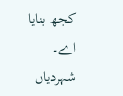کجھ بنایا اے۔
شہردیاں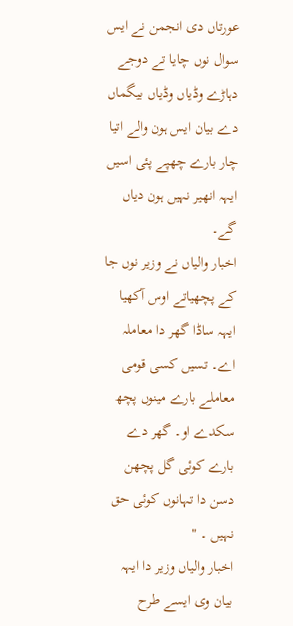عورتاں دی انجمن نے ایس سوال نوں چایا تے دوجے دہاڑے وڈیاں وڈیاں بیگماں دے بیان ایس ہون والے اتیا چار بارے چھپے پئی اسیں ایہہ انھیر نہیں ہون دیاں گے۔
اخبار والیاں نے وزیر نوں جا کے پچھیاتے اوس آکھیا ایہہ ساڈا گھر دا معاملہ اے۔ تسیں کسی قومی معاملے بارے مینوں پچھ سکدے او۔ گھر دے بارے کوئی گل پچھن دسن دا تہانوں کوئی حق نہیں ۔ "
اخبار والیاں وزیر دا ایہہ بیان وی ایسے طرح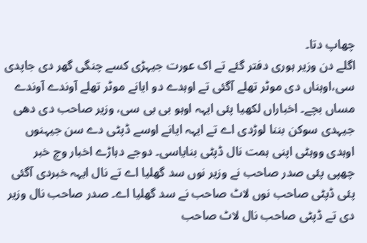چھاپ دتا۔
اگلے دن وزیر ہوری دفتر گئے تے اک عورت جیہڑی کسے چنگی گھر دی جاپدی سی،اوہناں دی موٹر تھلے آگئی تے اوہدے دو ایانے موٹر تھلے آوندے آوندے مساں بچے۔ اخباراں لکھیا پئی ایہہ اوہو بی بی سی، وزیر صاحب دی دھی جیہدی سوکن بننا لوڑدی اے تے ایہہ ایانے اوسے ڈپٹی دے سن جیہنوں اوہدی ووہٹی اپنی ہمت نال ڈپٹی بنایاسی۔ دوجے دہاڑے اخبار وچ خبر چھپی پئی صدر صاحب نے وزیر نوں سد گھلیا اے تے نال ایہہ خبردی آگئی پئی ڈپٹی صاحب نوں لاٹ صاحب نے سد گھلیا اے۔ صدر صاحب نال وزیر دی تے ڈپٹی صاحب نال لاٹ صاحب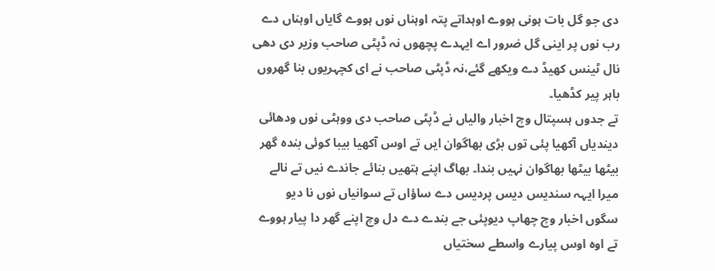دی جو گل بات ہونی ہووے اوہداتے پتہ اوہناں نوں ہووے گایاں اوہناں دے رب نوں پر اینی گل ضرور اے ایہدے پچھوں نہ ڈپٹی صاحب وزیر دی دھی نال ٹینس کھیڈ دے ویکھے گئے،نہ ڈپٹی صاحب نے ای کچہریوں بنا گھروں باہر پیر کڈھیا۔
تے جدوں ہسپتال وچ اخبار والیاں نے ڈپٹی صاحب دی ووہٹی نوں ودھائی دیندیاں آکھیا پئی توں بڑی بھاگوان ایں تے اوس آکھیا بیبا کوئی بندہ گھر بیٹھا بیٹھا بھاگوان نہیں بندا۔ بھاگ اپنے ہتھیں بنائے جاندے نیں تے نالے میرا ایہہ سندیس دیس پردیس دے ساؤاں تے سوانیاں نوں نا دیو سگوں اخبار وچ چھاپ دیوپئی جے بندے دے دل وچ اپنے گھر دا پیار ہووے تے اوہ اوس پیارے واسطے سختیاں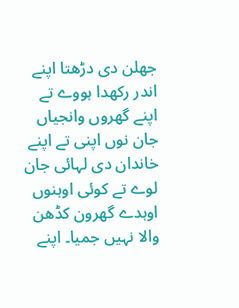جھلن دی دڑھتا اپنے اندر رکھدا ہووے تے اپنے گھروں وانجیاں جان نوں اپنی تے اپنے خاندان دی لہائی جان لوے تے کوئی اوہنوں اوہدے گھرون کڈھن والا نہیں جمیا۔ اپنے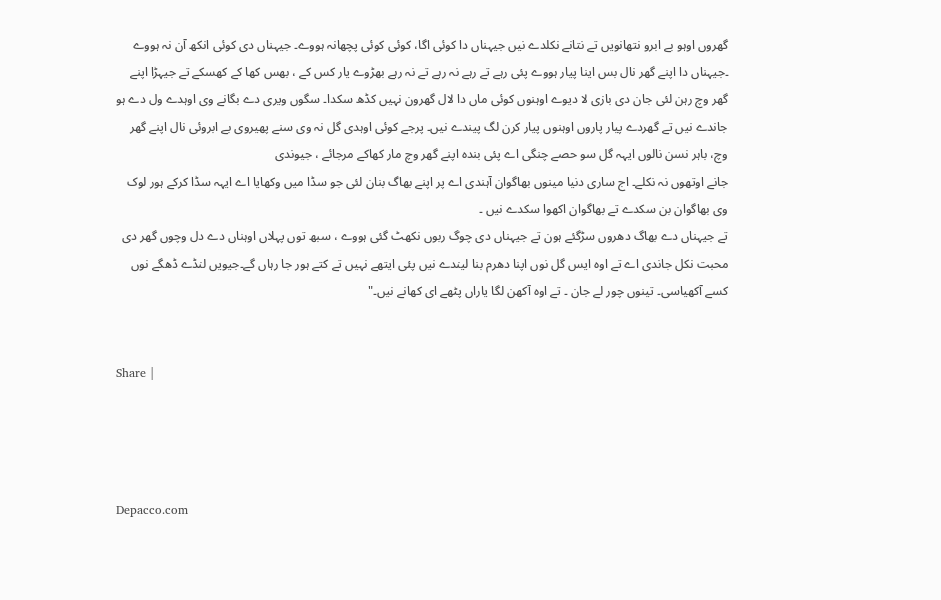گھروں اوہو بے ابرو نتھانویں تے نتانے نکلدے نیں جیہناں دا کوئی اگا، کوئی کوئی پچھانہ ہووے۔ جیہناں دی کوئی انکھ آن نہ ہووے ۔جیہناں دا اپنے گھر نال بس اینا پیار ہووے پئی رہے تے رہے نہ رہے تے نہ رہے بھڑوے یار کس کے ، بھس کھا کے کھسکے تے جیہڑا اپنے گھر وچ رہن لئی جان دی بازی لا دیوے اوہنوں کوئی ماں دا لال گھرون نہیں کڈھ سکدا۔ سگوں ویری دے بگانے وی اوہدے ول دے ہو جاندے نیں تے گھردے پیار پاروں اوہنوں پیار کرن لگ پیندے نیں۔ پرجے کوئی اوہدی گل نہ وی سنے پھیروی بے ابروئی نال اپنے گھر وچ، باہر نسن نالوں ایہہ گل سو حصے چنگی اے پئی بندہ اپنے گھر وچ مار کھاکے مرجائے ، جیوندی
جانے اوتھوں نہ نکلے۔ اج ساری دنیا مینوں بھاگوان آہندی اے پر اپنے بھاگ بنان لئی جو سڈا میں وکھایا اے ایہہ سڈا کرکے ہور لوک وی بھاگوان بن سکدے تے بھاگوان اکھوا سکدے نیں ۔
تے جیہناں دے بھاگ دھروں سڑگئے ہون تے جیہناں دی چوگ ربوں نکھٹ گئی ہووے ، سبھ توں پہلاں اوہناں دے دل وچوں گھر دی محبت نکل جاندی اے تے اوہ ایس گل نوں اپنا دھرم بنا لیندے نیں پئی ایتھے نہیں تے کتے ہور جا رہاں گے۔جیویں لنڈے ڈھگے نوں کسے آکھیاسی۔ تینوں چور لے جان ۔ تے اوہ آکھن لگا یاراں پٹھے ای کھانے نیں۔"


Share |




Depacco.com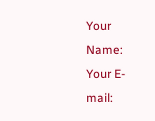Your Name:
Your E-mail: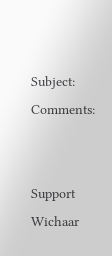Subject:
Comments:


Support Wichaar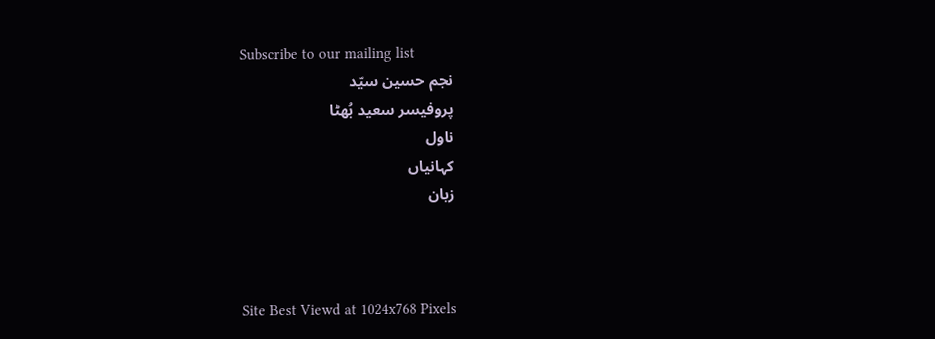Subscribe to our mailing list
نجم حسین سیّد
پروفیسر سعید بُھٹا
ناول
کہانیاں
زبان



Site Best Viewd at 1024x768 Pixels